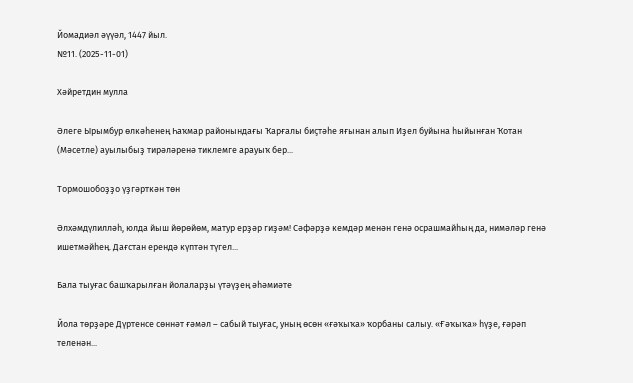Йомадиәл әүүәл, 1447 йыл.
№11. (2025-11-01)

Хәйретдин мулла

Әлеге Ырымбур өлкәһенең Һаҡмар районындағы Ҡарғалы биҫтәһе яғынан алып Иҙел буйына һыйынған Ҡотан (Мәсетле) ауылыбыҙ тирәләренә тиклемге арауыҡ бер...

Тормошобоҙҙо үҙгәрткән төн

Әлхәмдүлилләһ, юлда йыш йөрөйөм, матур ерҙәр гиҙәм! Сәфәрҙә кемдәр менән генә осрашмайһың да, нимәләр генә ишетмәйһең. Дағстан ерендә күптән түгел...

Бала тыуғас башҡарылған йолаларҙы үтәүҙең әһәмиәте

Йола төрҙәре Дүртенсе сөннәт ғәмәл – сабый тыуғас, уның өсөн «ғәҡыҡа» ҡорбаны салыу. «Ғәҡыҡа» һүҙе, ғәрәп теленән...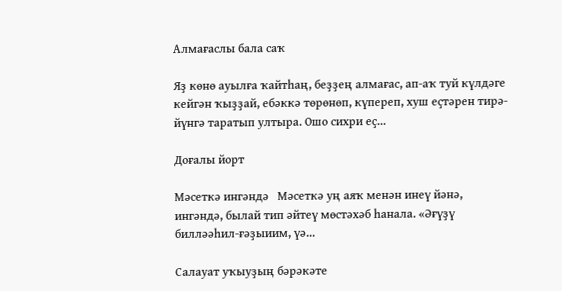Алмағаслы бала саҡ

Яҙ көнө ауылға ҡайтһаң, беҙҙең алмағас, ап-аҡ туй күлдәге кейгән ҡыҙҙай, ебәккә төрөнөп, күпереп, хуш еҫтәрен тирә-йүнгә таратып ултыра. Ошо сихри еҫ...

Доғалы йорт

Мәсеткә ингәндә   Мәсеткә уң аяҡ менән инеү йәнә, ингәндә, былай тип әйтеү мөстәхәб һанала. «Әғүҙү билләәһил-ғәҙыиим, үә...

Салауат уҡыуҙың бәрәкәте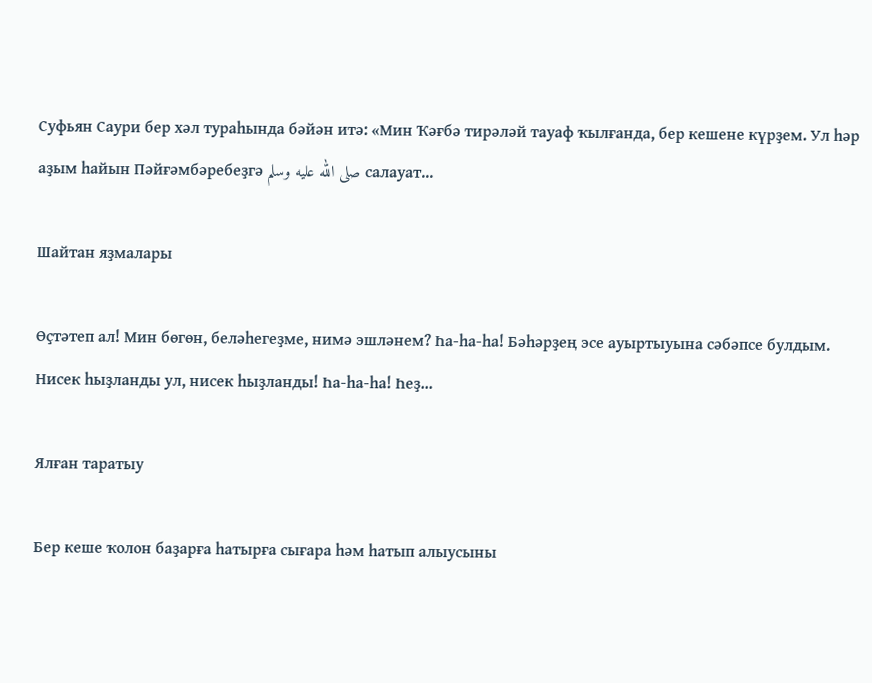Суфьян Саури бер хәл тураһында бәйән итә: «Мин Ҡәғбә тирәләй тауаф ҡылғанда, бер кешене күрҙем. Ул һәр аҙым һайын Пәйғәмбәребеҙгә صلى الله عليه وسلم салауат...

Шайтан яҙмалары

Өҫтәтеп ал! Мин бөгөн, беләһегеҙме, нимә эшләнем? Һа-һа-һа! Бәһәрҙең эсе ауыртыуына сәбәпсе булдым. Нисек һыҙланды ул, нисек һыҙланды! Һа-һа-һа! Һеҙ...

Ялған таратыу

Бер кеше ҡолон баҙарға һатырға сығара һәм һатып алыусыны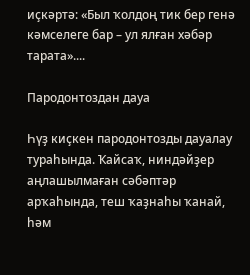иҫкәртә: «Был ҡолдоң тик бер генә кәмселеге бар – ул ялған хәбәр тарата»....

Пародонтоздан дауа

Һүҙ киҫкен пародонтозды дауалау тураһында. Ҡайсаҡ, ниндәйҙер аңлашылмаған сәбәптәр арҡаһында, теш ҡаҙнаһы ҡанай, һәм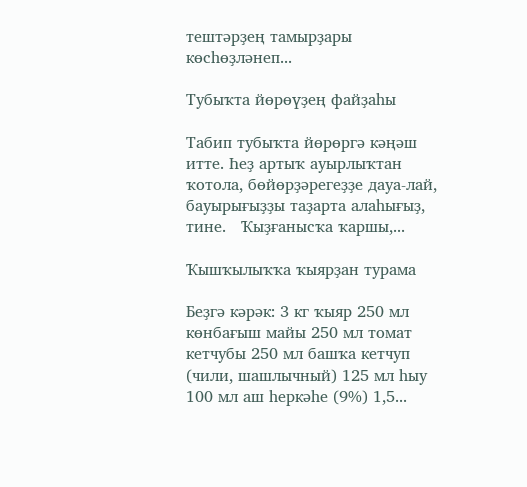тештәрҙең тамырҙары көсһөҙләнеп...

Тубыҡта йөрөүҙең файҙаһы

Табип тубыҡта йөрөргә кәңәш итте. Һеҙ артыҡ ауырлыҡтан ҡотола, бөйөрҙәрегеҙҙе дауа-лай, бауырығыҙҙы таҙарта алаһығыҙ, тине.   Ҡыҙғанысҡа ҡаршы,...

Ҡышҡылыҡҡа ҡыярҙан турама

Беҙгә кәрәк: 3 кг ҡыяр 250 мл көнбағыш майы 250 мл томат кетчубы 250 мл башҡа кетчуп (чили, шашлычный) 125 мл һыу 100 мл аш һеркәһе (9%) 1,5...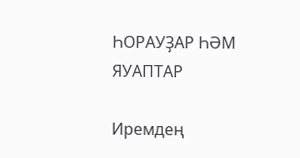ҺОРАУҘАР ҺӘМ ЯУАПТАР

Иремдең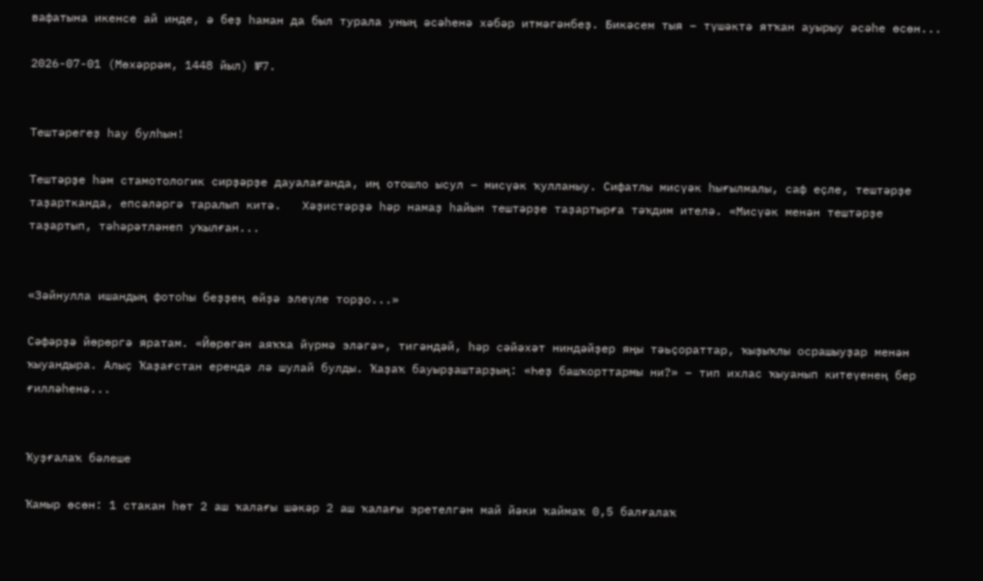вафатына икенсе ай инде, ә беҙ һаман да был турала уның әсәһенә хәбәр итмәгәнбеҙ. Бикәсем тыя – түшәктә ятҡан ауырыу әсәһе өсөн...

2026-07-01 (Мөхәррәм, 1448 йыл) №7.


Тештәрегеҙ һау булһын!

Тештәрҙе һәм стамотологик сирҙәрҙе дауалағанда, иң отошло ысул − мисүәк ҡулланыу. Сифатлы мисүәк һығылмалы, саф еҫле, тештәрҙе таҙартканда, епсәләргә таралып китә.   Хәҙистәрҙә һәр намаҙ һайын тештәрҙе таҙартырға тәҡдим ителә. «Мисүәк менән тештәрҙе таҙартып, тәһәрәтләнеп уҡылған...


«Зәйнулла ишандың фотоһы беҙҙең өйҙә элеүле торҙо...»

Сәфәрҙә йөрөргә яратам. «Йөрөгән аяҡҡа йүрмә эләгә», тигәндәй, һәр сәйәхәт ниндәйҙер яңы тәьҫораттар, ҡыҙыҡлы осрашыуҙар менән ҡыуандыра. Алыҫ Ҡаҙағстан ерендә лә шулай булды. Ҡаҙаҡ бауырҙаштарҙың: «Һеҙ башҡорттармы ни?» – тип ихлас ҡыуанып китеүенең бер ғилләһенә...


Ҡуҙғалаҡ бәлеше

Ҡамыр өсөн: 1 стакан һөт 2 аш ҡалағы шәкәр 2 аш ҡалағы эретелгән май йәки ҡаймаҡ 0,5 балғалаҡ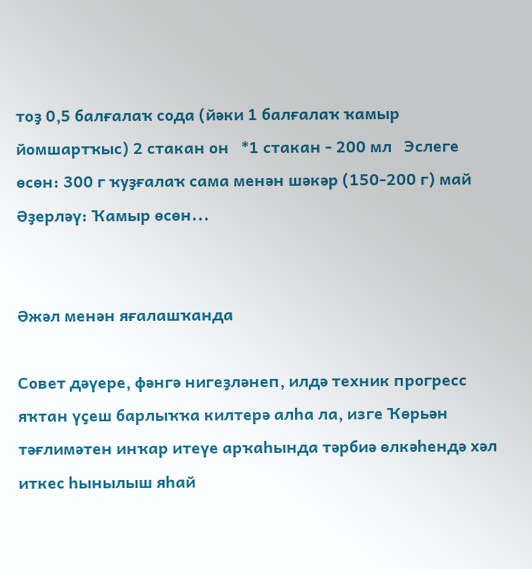тоҙ 0,5 балғалаҡ сода (йәки 1 балғалаҡ ҡамыр йомшартҡыс) 2 стакан он   *1 стакан - 200 мл   Эслеге өсөн: 300 г ҡуҙғалаҡ сама менән шәкәр (150-200 г) май   Әҙерләү: Ҡамыр өсөн...


Әжәл менән яғалашҡанда

Совет дәүере, фәнгә нигеҙләнеп, илдә техник прогресс яҡтан үҫеш барлыҡҡа килтерә алһа ла, изге Ҡөрьән тәғлимәтен инҡар итеүе арҡаһында тәрбиә өлкәһендә хәл иткес һынылыш яһай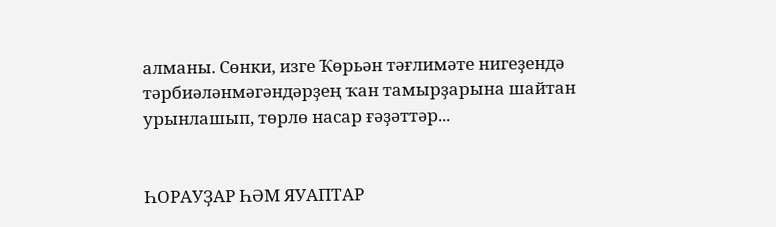алманы. Сөнки, изге Ҡөрьән тәғлимәте нигеҙендә тәрбиәләнмәгәндәрҙең ҡан тамырҙарына шайтан урынлашып, төрлө насар ғәҙәттәр...


ҺОРАУҘАР ҺӘМ ЯУАПТАР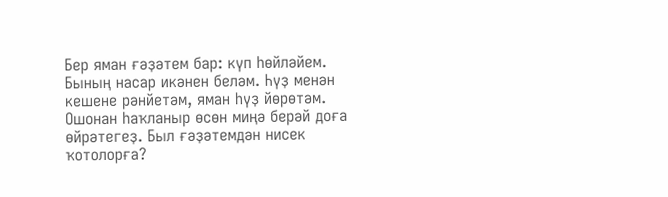Бер яман ғәҙәтем бар: күп һөйләйем. Бының насар икәнен беләм. Һүҙ менән кешене рәнйетәм, яман һүҙ йөрөтәм. Ошонан һаҡланыр өсөн миңә берәй доға өйрәтегеҙ. Был ғәҙәтемдән нисек ҡотолорға?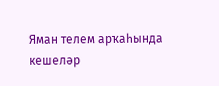Яман телем арҡаһында кешеләр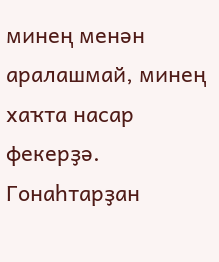минең менән аралашмай, минең хаҡта насар фекерҙә. Гонаһтарҙан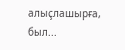алыҫлашырға, был...